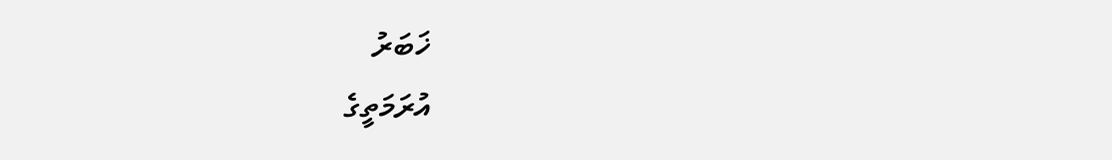ޚަބަރު
އުރަމަތީގެ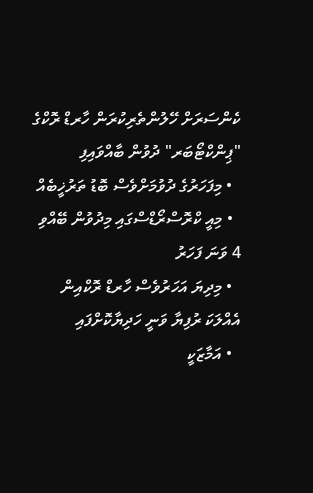ކެންސަރަށް ހޭލުންތެރިކުރަން ހާރޑް ރޮކްގެ "ޕިންކްޓޯބަރ" ދުވުން ބާއްވައިފި
  • މިފަހަރުގެ ދުވުމަށްވެސް ބޮޑު ތަރުޚީބެއް
  • މިއީ ކްރޮސްރޯޑްސްގައި މިދުވުން ބޭއްވި 4 ވަނަ ފަހަރު
  • މިދިޔަ އަހަރުވެސް ހާރޑް ރޮކްއިން އެއްލަކަ ރުފިޔާ ވަނީ ހަދިޔާކޮށްފައި
  • އަމާޒަކީ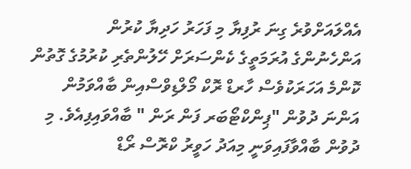އެއްލައަށްވުރެ ގިނަ ރުފިޔާ މި ފަހަރު ހަދިޔާ ކުރުން
އަންހެނުންގެ އުރަމަތީގެ ކެންސަރަށް ހޭލުންތެރި ކުރުމުގެ ގޮތުން ކޮންމެ އަހަރަކުވެސް ހާރޑް ރޮކް މޯލްޑިވްސްއިން ބާއްވަމުން އަންނަ ދުވުން "ޕިންކްޓޯބަރ ފަން ރަން " ބާއްވައިފިއެވެ. މި ދުވުން ބާއްވާފައިވަނީ މިއަދު ހަވީރު ކްރޮސް ރޯޑް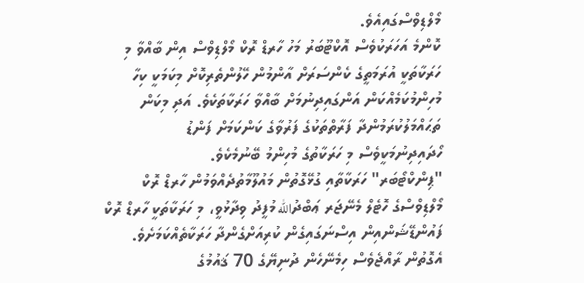މޯލްޑިވްސްގައިއެވެ.
ކޮންމެ އަހަރަކުވެސް އޮކްޓޫބަރު މަހު ހާރޑް ރޮކް މޯލްޑިވްސް އިން ބާއްވާ މި ހަރަކާތަކީ އުރަމަތީގެ ކެންސަރަށް އާންމުން ހޭލުންތެރިކޮށް މިކަމަކީ ކިހާ މުހިންމުކަމެއްކަން އަންގައިދިނުމަށް ބާއްވާ ހަރަކާތަކެވެ. އަދި މިކަން ތަޙައްމަލުކުރަމުންދާ ފަރާތްތަކުގެ ފަރުވާގެ ކަންކަމަށް ފަންޑު ހޯދައިދިނުމަކީވެސް މި ހަރަކާތުގެ މުހިންމު ބޭނުމެކެވެ.
"ޕިންކްޓޯބަރ" ހަރަކާތާއި ގުޅޭގޮތުން މައުލޫމާތުދެއްވަމުން ހާރޑް ރޮކް މޯލްޑިވްސްގެ ހޮޓެލް މެނޭޖަރ ޢަބްދުالله މުފީދު ވިދާޅުވީ، މި ހަރަކާތަކީ ހާރޑް ރޮކް ފައުންޑޭޝަންއިން އިސްނަގައިގެން ކުރިއަށްގެންދާ ހަރަކާތެއްކަމަށެވެ. އެގޮތުން ރާއްޖެވެސް ހިމެނޭހެން ދުނިޔޭގެ 70 ޤައުމުގެ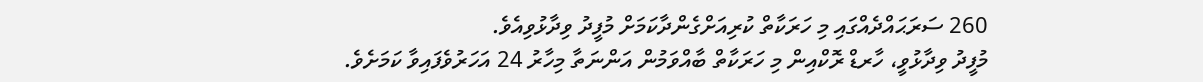260 ސަރަޙައްދެއްގައި މި ހަރަކާތް ކުރިއަށްގެންދާކަމަށް މުފީދު ވިދާޅުވިއެވެ.
މުފީދު ވިދާޅުވީ، ހާރޑް ރޮކްއިން މި ހަރަކާތް ބާއްވަމުން އަންނަތާ މިހާރު 24 އަހަރުވެފައިވާ ކަމަށެވެ.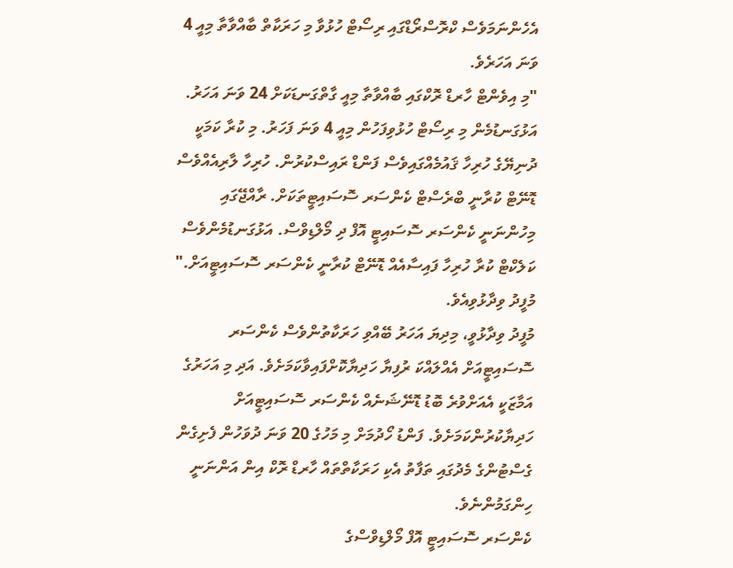އެހެންނަމަވެސް ކްރޮސްރޯޑްގައި ރިސޯޓް ހުޅުވާ މި ހަރަކާތް ބާއްވާތާ މިއީ 4 ވަނަ އަހަރެވެ.
"މި އިވެންޓް ހާރޑް ރޮކްގައި ބާއްވާތާ މިއީ ގާތްގަނޑަކަށް 24 ވަނަ އަހަރު. އަޅުގަނޑުމެން މި ރިސޯޓް ހުޅުވިފަހުން މިއީ 4 ވަނަ ފަހަރު. މި ކުރާ ކަމަކީ ދުނިޔޭގެ ހުރިހާ ޤައުމެއްގައިވެސް ފަންޑް ރައިސްކުރުން. ހުރިހާ ލާރިއެއްވެސް ޑޮނޭޓް ކުރާނީ ބްރެސްޓް ކެންސަރ ސޮސައިޓީތަކަށް. ރާއްޖޭގައި މިހުންނަނީ ކެންސަރ ސޮސައިޓީ އޮފް ދި މޯލްޑިވްސް. އަޅުގަނޑުމެންވެސް ކަލެކްޓް ކުރާ ހުރިހާ ފައިސާއެއް ޑޮނޭޓް ކުރާނީ ކެންސަރ ސޮސައިޓީއަށް." މުފީދު ވިދާޅުވިއެވެ.
މުފީދު ވިދާޅުވީ، މިދިޔަ އަހަރު ބޭއްވި ހަރަކާތުންވެސް ކެންސަރ ސޮސައިޓީއަށް އެއްލައްކަ ރުފިޔާ ހަދިޔާކޮށްފައިވާކަމަށެވެ. އަދި މި އަހަރުގެ އަމާޒަކީ އެއަށްވުރެ ބޮޑު ޑޮނޭޝަނެއް ކެންސަރ ސޮސައިޓީއަށް ހަދިޔާކުރުންކަމަށެވެ. ފަންޑު ހޯދުމަށް މި މަހުގެ 20 ވަނަ ދުވަހުން ފެށިގެން ގެސްޓުންގެ މެދުގައި ތަފާތު އެކި ހަރަކާތްތައް ހާރޑް ރޮކް އިން އަންނަނީ ހިންގަމުންނެވެ.
ކެންސަރ ސޮސައިޓީ އޮފް މޯލްޑިވްސްގެ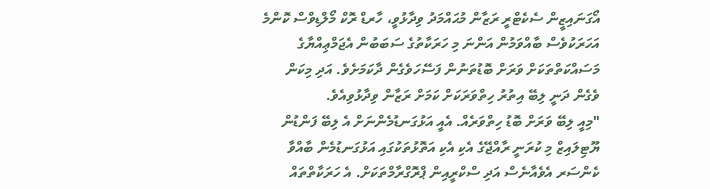އޯގަނައިޒީން ސެކެޓްރީ ރަޒާން މުޙައްމަދު ވިދާޅުވީ، ހާރޑް ރޮކް މޯލްޑިވްސް ކޮންމެ އަހަރަކުވެސް ބާއްވަމުން އަންނަ މި ހަރަކާތުގެ ސަބަބުން އެޖަމްޢިއްޔާގެ މަސައްކަތްތަކަށް ވަރަށް ބޮޑުތަނުން ފަސޭހަވެގެން ދާކަމަށެވެ. އަދި މިކަން ވެގެން ދަނީ ލިބޭ އިތުރު ހިތްވަރަކަށް ކަމަށް ރަޒާން ވިދާޅުވިއެވެ.
"މިއީ ލިބޭ ވަރަށް ބޮޑު ހިތްވަރެއް. އެއީ އަޅުގަނޑުމެންނަށް އެ ލިބޭ ފަންޑުން ޔޫޓިލައިޒް މި ކުރަނީ ރާއްޖޭގެ އެކި އެކި އަތޮޅުތަކުގައި އަޅުގަނޑުމެން ބާއްވާ ކެންސަރ އެވެއާނެސް އަދި ސްކްރީއިން ޕްރޮގްރާމްތަކަށް. އެ ހަރަކާތްތައް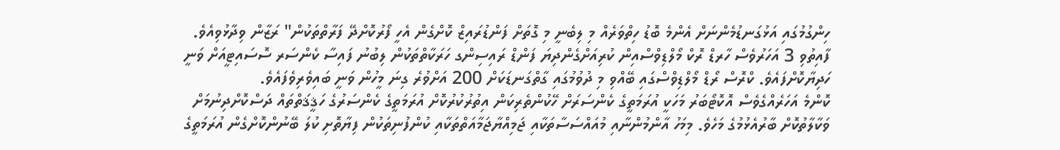ހިންގުމުގައި އަޅުގަނޑުމެންނަށް އެންމެ ބޮޑު ހިތްވަރެއް މި ލިބެނީ މި ގޮތަށް ފަންޑުރައިޒް ކޮށްގެން އެހީ ފޯރުކޮށްދޭ ފަރާތްތަކުން" ރަޒާން ވިދާޅުވިއެވެ.
ފާއިތުވި 3 އަހަރުވެސް ހާރޑް ރޮކް މޯލްޑިވްސްއިން ކުރިއަށްގެންދިޔަ ފަންޑް ރައިސިންގ ހަރަކާތްތަކުން ލިބުނު ފައިސާ ކެންސަރ ސޮސައިޓީއަށް ވަނީ ހަދިޔާކޮށްފައެވެ. ކްރޮސް ރޯޑް މޯލްޑިވްސްގައި ބޭއްވި މި ދުވުމުގައި ގާތްގަނޑަކަށް 200 އަށްވުރެ ގިނަ މީހުން ވަނީ ބައިވެރިވެފައެވެ.
ކޮންމެ އަހަރެއްގެވެސް އޮކޮޓޯބަރު މަހަކީ އުރަމަތީގެ ކެންސަރަށް ހޭކުންތެރިކަން އިތުރުކުރުކޮށް އުރަމަތީގެ ކެންސަރުގެ ހަޤީޤަތްތައް ދަސްކޮށްދިނުމަށް ވަކާލާތުކޮށް ބާރުއެޅުމުގެ މަހެވެ. މިމަހު އާންމުންނާއި މުއައްސަސާތަކާއި ޖަމިއްޔާޖަމާއަތްތަކާއި ކުންފުނިތަކުން ފިޔާތޮށި ކުލަ ބޭނުންކޮށްގެން އުރަމަތީގެ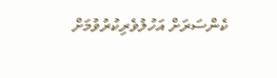ކެންސަރަށް އަހުލުވެރިކުރުވުމަށް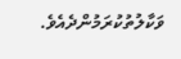ވަކާލުތުކުރަމުންދެއެވެ.